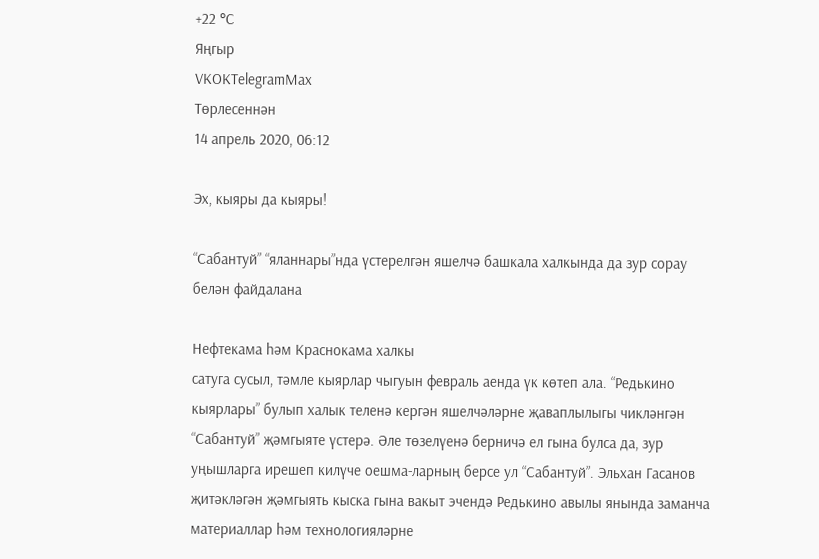+22 °С
Яңгыр
VKOKTelegramMax
Төрлесеннән
14 апрель 2020, 06:12

Эх, кыяры да кыяры!

“Сабантуй” “яланнары”нда үстерелгән яшелчә башкала халкында да зур сорау белән файдалана

Нефтекама һәм Краснокама халкы
сатуга сусыл, тәмле кыярлар чыгуын февраль аенда үк көтеп ала. “Редькино кыярлары” булып халык теленә кергән яшелчәләрне җаваплылыгы чикләнгән “Сабантуй” җәмгыяте үстерә. Әле төзелүенә берничә ел гына булса да, зур уңышларга ирешеп килүче оешма-ларның берсе ул “Сабантуй”. Эльхан Гасанов җитәкләгән җәмгыять кыска гына вакыт эчендә Редькино авылы янында заманча материаллар һәм технологияләрне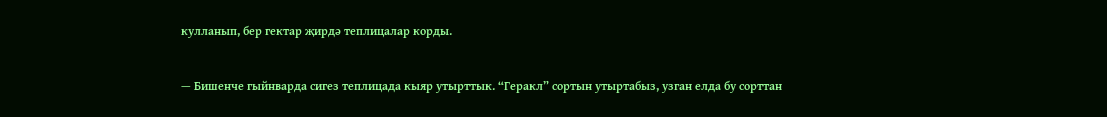кулланып, бер гектар җирдә теплицалар корды.


— Бишенче гыйнварда сигез теплицада кыяр утырттык. “Геракл” сортын утыртабыз, узган елда бу сорттан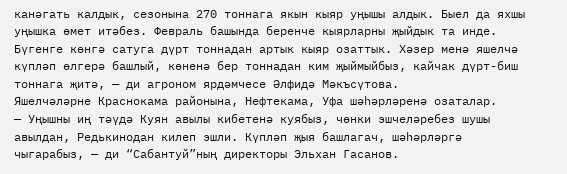канәгать калдык, сезонына 270 тоннага якын кыяр уңышы алдык. Быел да яхшы уңышка өмет итәбез. Февраль башында беренче кыярларны җыйдык та инде. Бүгенге көнгә сатуга дүрт тоннадан артык кыяр озаттык. Хәзер менә яшелчә күпләп өлгерә башлый, көненә бер тоннадан ким җыймыйбыз, кайчак дүрт-биш тоннага җитә, — ди агроном ярдәмчесе Әлфидә Мәкъсүтова.
Яшелчәләрне Краснокама районына, Нефтекама, Уфа шәһәрләренә озаталар.
— Уңышны иң тәүдә Куян авылы кибетенә куябыз, чөнки эшчеләребез шушы авылдан, Редькинодан килеп эшли. Күпләп җыя башлагач, шәһәрләргә чыгарабыз, — ди “Сабантуй”ның директоры Эльхан Гасанов.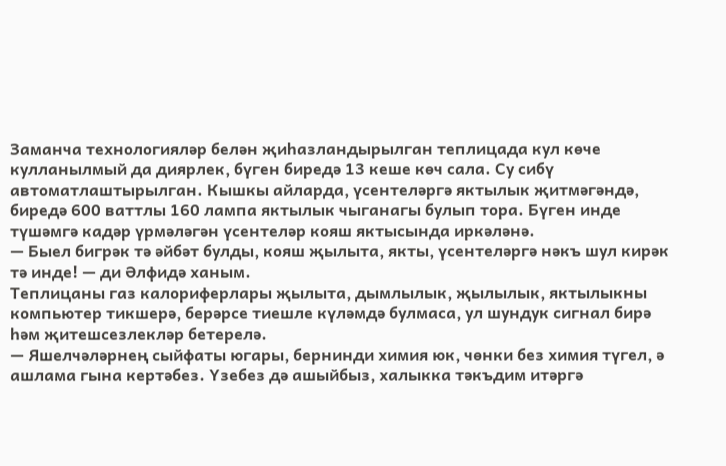Заманча технологияләр белән җиһазландырылган теплицада кул көче кулланылмый да диярлек, бүген биредә 13 кеше көч сала. Су сибү автоматлаштырылган. Кышкы айларда, үсентеләргә яктылык җитмәгәндә, биредә 600 ваттлы 160 лампа яктылык чыганагы булып тора. Бүген инде түшәмгә кадәр үрмәләгән үсентеләр кояш яктысында иркәләнә.
— Быел бигрәк тә әйбәт булды, кояш җылыта, якты, үсентеләргә нәкъ шул кирәк тә инде! — ди Әлфидә ханым.
Теплицаны газ калориферлары җылыта, дымлылык, җылылык, яктылыкны компьютер тикшерә, берәрсе тиешле күләмдә булмаса, ул шундук сигнал бирә һәм җитешсезлекләр бетерелә.
— Яшелчәләрнең сыйфаты югары, бернинди химия юк, чөнки без химия түгел, ә ашлама гына кертәбез. Үзебез дә ашыйбыз, халыкка тәкъдим итәргә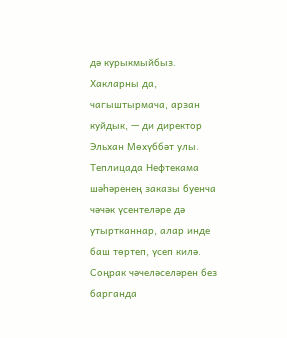дә курыкмыйбыз. Хакларны да, чагыштырмача, арзан куйдык, — ди директор Эльхан Мөхүббәт улы.
Теплицада Нефтекама шәһәренең заказы буенча чәчәк үсентеләре дә утыртканнар, алар инде баш төртеп, үсеп килә. Соңрак чәчеләселәрен без барганда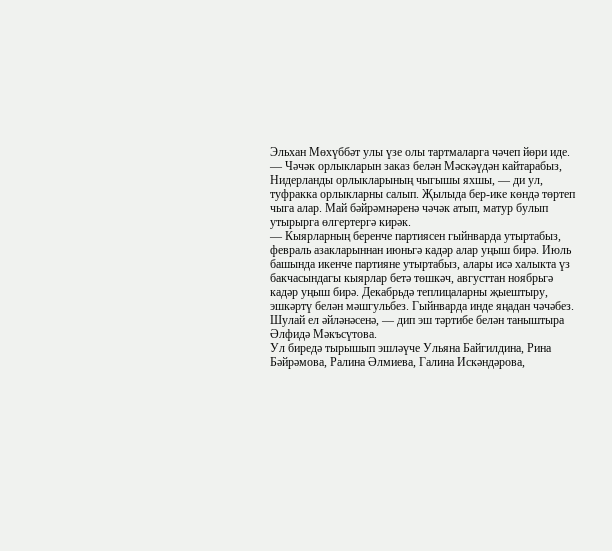Эльхан Мөхүббәт улы үзе олы тартмаларга чәчеп йөри иде.
— Чәчәк орлыкларын заказ белән Мәскәүдән кайтарабыз, Нидерланды орлыкларының чыгышы яхшы, — ди ул, туфракка орлыкларны салып. Җылыда бер-ике көндә төртеп чыга алар. Май бәйрәмнәренә чәчәк атып, матур булып утырырга өлгертергә кирәк.
— Кыярларның беренче партиясен гыйнварда утыртабыз, февраль азакларыннан июньгә кадәр алар уңыш бирә. Июль башында икенче партияне утыртабыз, алары исә халыкта үз бакчасындагы кыярлар бетә төшкәч, августтан ноябрьгә кадәр уңыш бирә. Декабрьдә теплицаларны җыештыру, эшкәртү белән мәшгульбез. Гыйнварда инде яңадан чәчәбез. Шулай ел әйләнәсенә, — дип эш тәртибе белән таныштыра Әлфидә Мәкъсүтова.
Ул биредә тырышып эшләүче Ульяна Байгилдина, Рина Бәйрәмова, Ралина Әлмиева, Галина Искәндәрова,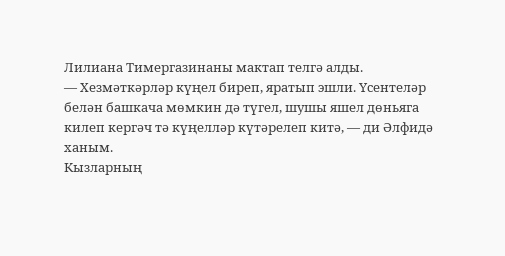Лилиана Тимергазинаны мактап телгә алды.
— Хезмәткәрләр күңел биреп, яратып эшли. Үсентеләр белән башкача мөмкин дә түгел, шушы яшел дөньяга килеп кергәч тә күңелләр күтәрелеп китә, — ди Әлфидә ханым.
Кызларның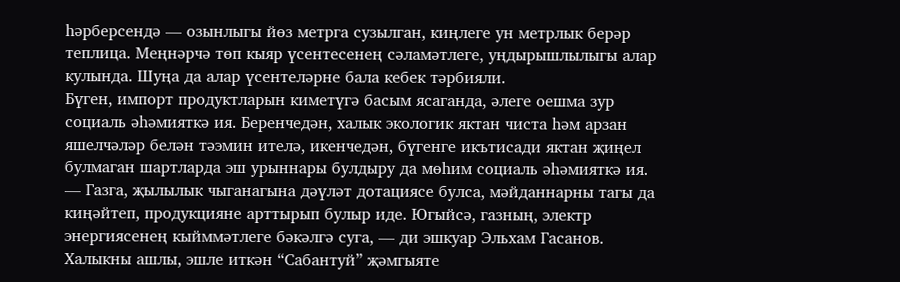һәрберсендә — озынлыгы йөз метрга сузылган, киңлеге ун метрлык берәр теплица. Меңнәрчә төп кыяр үсентесенең сәламәтлеге, уңдырышлылыгы алар кулында. Шуңа да алар үсентеләрне бала кебек тәрбияли.
Бүген, импорт продуктларын киметүгә басым ясаганда, әлеге оешма зур социаль әһәмияткә ия. Беренчедән, халык экологик яктан чиста һәм арзан яшелчәләр белән тәэмин ителә, икенчедән, бүгенге икътисади яктан җиңел булмаган шартларда эш урыннары булдыру да мөһим социаль әһәмияткә ия.
— Газга, җылылык чыганагына дәүләт дотациясе булса, мәйданнарны тагы да киңәйтеп, продукцияне арттырып булыр иде. Югыйсә, газның, электр энергиясенең кыйммәтлеге бәкәлгә суга, — ди эшкуар Эльхам Гасанов.
Халыкны ашлы, эшле иткән “Сабантуй” җәмгыяте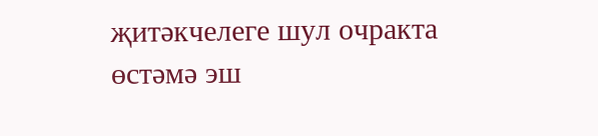җитәкчелеге шул очракта өстәмә эш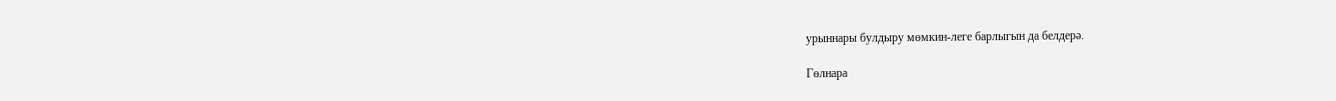урыннары булдыру мөмкин-леге барлыгын да белдерә.

Гөлнара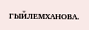ГЫЙЛЕМХАНОВА.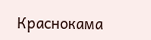Краснокама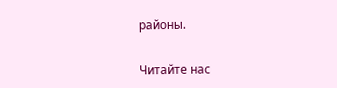районы.


Читайте нас